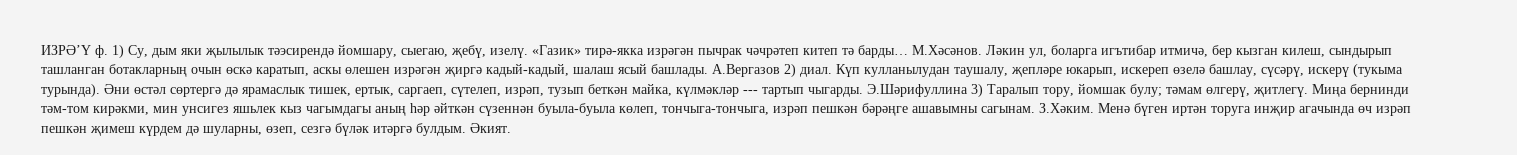ИЗРӘ’Ү ф. 1) Су, дым яки җылылык тәэсирендә йомшару, сыегаю, җебү, изелү. «Газик» тирә-якка изрәгән пычрак чәчрәтеп китеп тә барды… М.Хәсәнов. Ләкин ул, боларга игътибар итмичә, бер кызган килеш, сындырып ташланган ботакларның очын өскә каратып, аскы өлешен изрәгән җиргә кадый-кадый, шалаш ясый башлады. А.Вергазов 2) диал. Күп кулланылудан таушалу, җепләре юкарып, искереп өзелә башлау, сүсәрү, искерү (тукыма турында). Әни өстәл сөртергә дә ярамаслык тишек, ертык, саргаеп, сүтелеп, изрәп, тузып беткән майка, күлмәкләр --- тартып чыгарды. Э.Шәрифуллина 3) Таралып тору, йомшак булу; тәмам өлгерү, җитлегү. Миңа бернинди тәм-том кирәкми, мин унсигез яшьлек кыз чагымдагы аның һәр әйткән сүзеннән буыла-буыла көлеп, тончыга-тончыга, изрәп пешкән бәрәңге ашавымны сагынам. З.Хәким. Менә бүген иртән торуга инҗир агачында өч изрәп пешкән җимеш күрдем дә шуларны, өзеп, сезгә бүләк итәргә булдым. Әкият.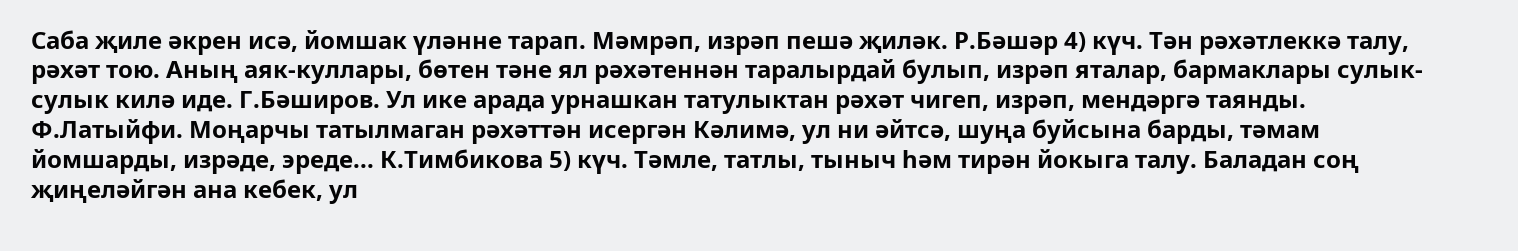Саба җиле әкрен исә, йомшак үләнне тарап. Мәмрәп, изрәп пешә җиләк. Р.Бәшәр 4) күч. Тән рәхәтлеккә талу, рәхәт тою. Аның аяк-куллары, бөтен тәне ял рәхәтеннән таралырдай булып, изрәп яталар, бармаклары сулык-сулык килә иде. Г.Бәширов. Ул ике арада урнашкан татулыктан рәхәт чигеп, изрәп, мендәргә таянды. Ф.Латыйфи. Моңарчы татылмаган рәхәттән исергән Кәлимә, ул ни әйтсә, шуңа буйсына барды, тәмам йомшарды, изрәде, эреде... К.Тимбикова 5) күч. Тәмле, татлы, тыныч һәм тирән йокыга талу. Баладан соң җиңеләйгән ана кебек, ул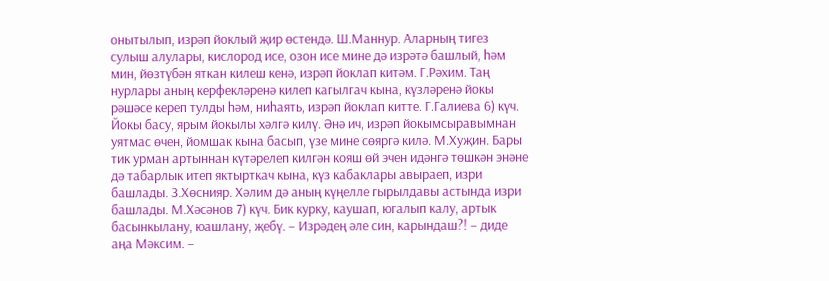онытылып, изрәп йоклый җир өстендә. Ш.Маннур. Аларның тигез сулыш алулары, кислород исе, озон исе мине дә изрәтә башлый, һәм мин, йөзтүбән яткан килеш кенә, изрәп йоклап китәм. Г.Рәхим. Таң нурлары аның керфекләренә килеп кагылгач кына, күзләренә йокы рәшәсе кереп тулды һәм, ниһаять, изрәп йоклап китте. Г.Галиева 6) күч. Йокы басу, ярым йокылы хәлгә килү. Әнә ич, изрәп йокымсыравымнан уятмас өчен, йомшак кына басып, үзе мине сөяргә килә. М.Хуҗин. Бары тик урман артыннан күтәрелеп килгән кояш өй эчен идәнгә төшкән энәне дә табарлык итеп яктырткач кына, күз кабаклары авыраеп, изри башлады. З.Хөснияр. Хәлим дә аның күңелле гырылдавы астында изри башлады. М.Хәсәнов 7) күч. Бик курку, каушап, югалып калу, артык басынкылану, юашлану, җебү. – Изрәдең әле син, карындаш?! – диде аңа Мәксим. –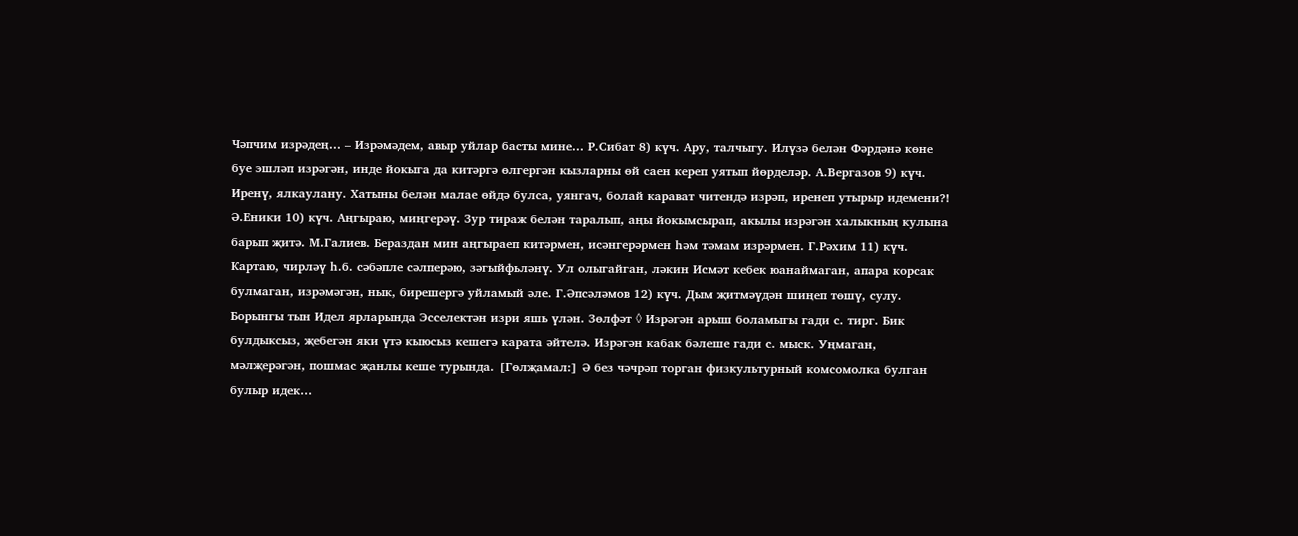Чәпчим изрәдең… – Изрәмәдем, авыр уйлар басты мине… Р.Сибат 8) күч. Ару, талчыгу. Илүзә белән Фәрдәнә көне буе эшләп изрәгән, инде йокыга да китәргә өлгергән кызларны өй саен кереп уятып йөрделәр. А.Вергазов 9) күч. Иренү, ялкаулану. Хатыны белән малае өйдә булса, уянгач, болай карават читендә изрәп, иренеп утырыр идемени?! Ә.Еники 10) күч. Аңгыраю, миңгерәү. Зур тираж белән таралып, аңы йокымсырап, акылы изрәгән халыкның кулына барып җитә. М.Галиев. Бераздан мин аңгыраеп китәрмен, исәнгерәрмен һәм тәмам изрәрмен. Г.Рәхим 11) күч. Картаю, чирләү һ.б. сәбәпле сәлперәю, зәгыйфьләнү. Ул олыгайган, ләкин Исмәт кебек юанаймаган, апара корсак булмаган, изрәмәгән, нык, бирешергә уйламый әле. Г.Әпсәләмов 12) күч. Дым җитмәүдән шиңеп төшү, сулу. Борынгы тын Идел ярларында Эсселектән изри яшь үлән. Зөлфәт ◊ Изрәгән арыш боламыгы гади с. тирг. Бик булдыксыз, җебегән яки үтә кыюсыз кешегә карата әйтелә. Изрәгән кабак бәлеше гади с. мыск. Уңмаган, мәлҗерәгән, пошмас җанлы кеше турында. [Гөлҗамал:] Ә без чәчрәп торган физкультурный комсомолка булган булыр идек…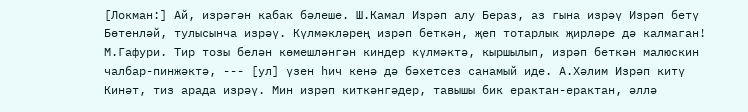[Локман:] Ай, изрәгән кабак бәлеше. Ш.Камал Изрәп алу Бераз, аз гына изрәү Изрәп бетү Бөтенләй, тулысынча изрәү. Күлмәкләрең изрәп беткән, җеп тотарлык җирләре дә калмаган! М.Гафури. Тир тозы белән көмешләнгән киндер күлмәктә, кыршылып, изрәп беткән малюскин чалбар-пинжәктә, --- [ул] үзен һич кенә дә бәхетсез санамый иде. А.Хәлим Изрәп китү Кинәт, тиз арада изрәү. Мин изрәп киткәнгәдер, тавышы бик ерактан-ерактан, әллә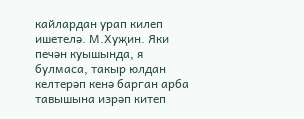кайлардан урап килеп ишетелә. М.Хуҗин. Яки печән куышында, я булмаса, такыр юлдан келтерәп кенә барган арба тавышына изрәп китеп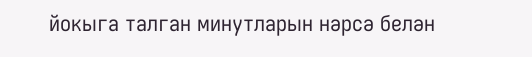йокыга талган минутларын нәрсә белән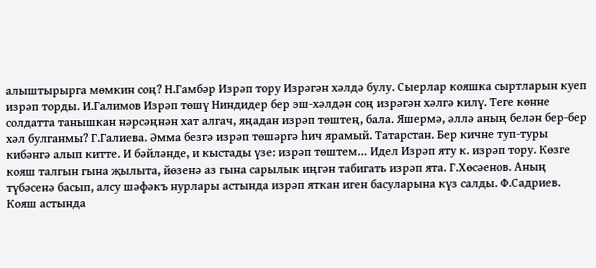алыштырырга мөмкин соң? Н.Гамбәр Изрәп тору Изрәгән хәлдә булу. Сыерлар кояшка сыртларын куеп изрәп торды. И.Галимов Изрәп төшү Ниндидер бер эш-хәлдән соң изрәгән хәлгә килү. Теге көнне солдатта танышкан нәрсәңнән хат алгач, яңадан изрәп төштең, бала. Яшермә, әллә аның белән бер-бер хәл булганмы? Г.Галиева. Әмма безгә изрәп төшәргә һич ярамый. Татарстан. Бер кичне туп-туры кибәнгә алып китте. И бәйләнде, и кыстады үзе: изрәп төштем… Идел Изрәп яту к. изрәп тору. Көзге кояш талгын гына җылыта, йөзенә аз гына сарылык иңгән табигать изрәп ята. Г.Хөсәенов. Аның түбәсенә басып, алсу шәфәкъ нурлары астында изрәп яткан иген басуларына күз салды. Ф.Садриев. Кояш астында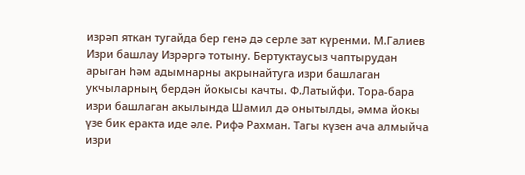изрәп яткан тугайда бер генә дә серле зат күренми. М.Галиев Изри башлау Изрәргә тотыну. Бертуктаусыз чаптырудан арыган һәм адымнарны акрынайтуга изри башлаган укчыларның бердән йокысы качты. Ф.Латыйфи. Тора-бара изри башлаган акылында Шамил дә онытылды, әмма йокы үзе бик еракта иде әле. Рифә Рахман. Тагы күзен ача алмыйча изри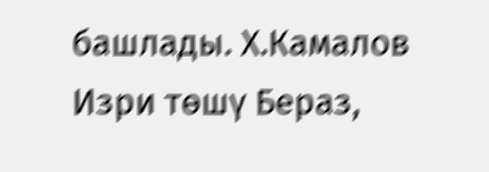башлады. Х.Камалов Изри төшү Бераз,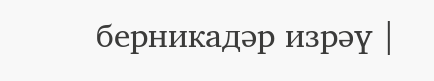берникадәр изрәү |